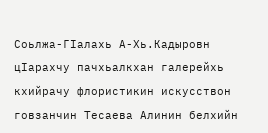Соьлжа-ГIалахь А-Хь.Кадыровн цIарахчу пачхьалкхан галерейхь кхийрачу флористикин искусствон говзанчин Тесаева Алинин белхийн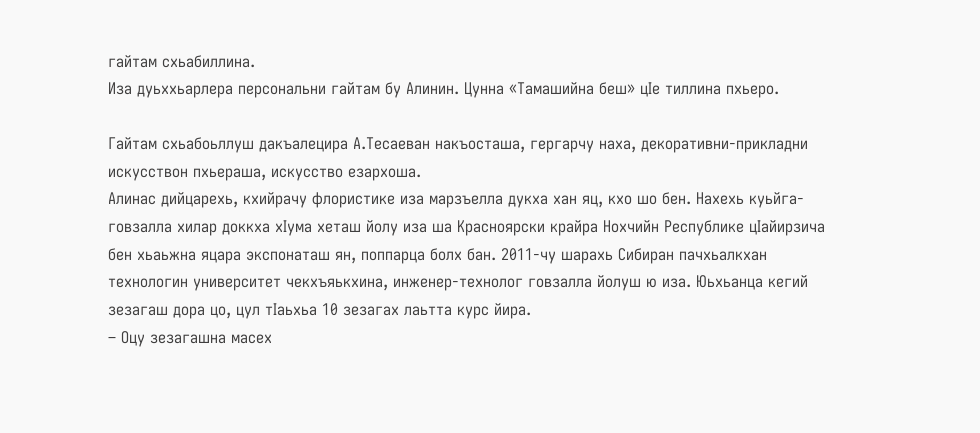гайтам схьабиллина.
Иза дуьххьарлера персональни гайтам бу Алинин. Цунна «Тамашийна беш» цIе тиллина пхьеро.

Гайтам схьабоьллуш дакъалецира А.Тесаеван накъосташа, гергарчу наха, декоративни-прикладни искусствон пхьераша, искусство езархоша.
Алинас дийцарехь, кхийрачу флористике иза марзъелла дукха хан яц, кхо шо бен. Нахехь куьйга-говзалла хилар доккха хIума хеташ йолу иза ша Красноярски крайра Нохчийн Республике цIайирзича бен хьаьжна яцара экспонаташ ян, поппарца болх бан. 2011-чу шарахь Сибиран пачхьалкхан технологин университет чекхъяькхина, инженер-технолог говзалла йолуш ю иза. Юьхьанца кегий зезагаш дора цо, цул тIаьхьа 10 зезагах лаьтта курс йира.
– Оцу зезагашна масех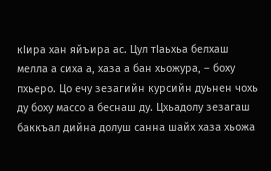кIира хан яйъира ас. Цул тIаьхьа белхаш мелла а сиха а, хаза а бан хьожура, – боху пхьеро. Цо ечу зезагийн курсийн дуьнен чохь ду боху массо а беснаш ду. Цхьадолу зезагаш баккъал дийна долуш санна шайх хаза хьожа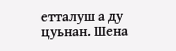етталуш а ду цуьнан. Шена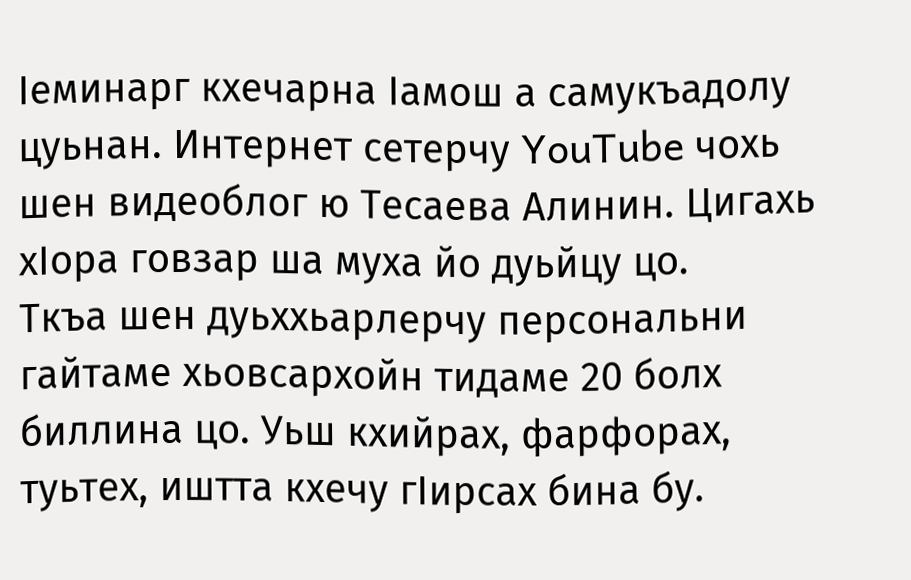Iеминарг кхечарна Iамош а самукъадолу цуьнан. Интернет сетерчу YouTube чохь шен видеоблог ю Тесаева Алинин. Цигахь хIора говзар ша муха йо дуьйцу цо.
Ткъа шен дуьххьарлерчу персональни гайтаме хьовсархойн тидаме 20 болх биллина цо. Уьш кхийрах, фарфорах, туьтех, иштта кхечу гIирсах бина бу.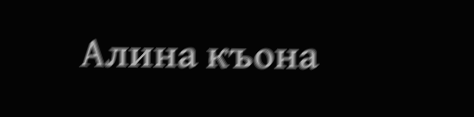Алина къона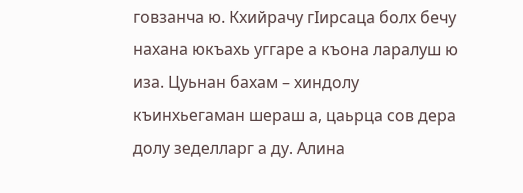говзанча ю. Кхийрачу гIирсаца болх бечу нахана юкъахь уггаре а къона ларалуш ю иза. Цуьнан бахам – хиндолу къинхьегаман шераш а, цаьрца сов дера долу зеделларг а ду. Алина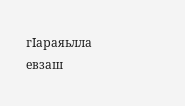гIараяьлла евзаш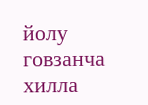йолу говзанча хилла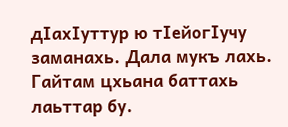дIахIуттур ю тIейогIучу заманахь. Дала мукъ лахь.
Гайтам цхьана баттахь лаьттар бу.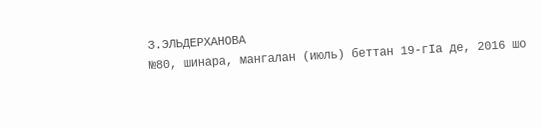З.ЭЛЬДЕРХАНОВА
№80, шинара, мангалан (июль) беттан 19-гIа де, 2016 шо